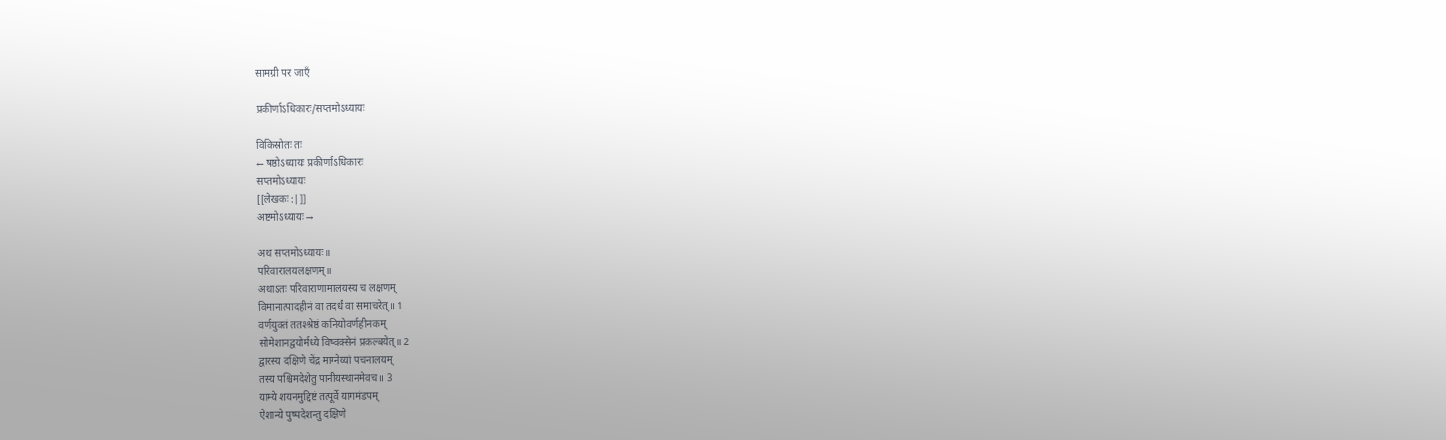सामग्री पर जाएँ

प्रकीर्णाऽधिकारः/सप्तमोऽध्यायः

विकिस्रोतः तः
← षष्ठोऽध्यायः प्रकीर्णाऽधिकारः
सप्तमोऽध्यायः
[[लेखकः :|]]
अष्टमोऽध्यायः →

अथ सप्तमोऽध्यायः॥
परिवारालयलक्षणम्॥
अथाऽतः परिवाराणामालयस्य च लक्षणम्
विमानात्पादहीनं वा तदर्धं वा समाचरेत्॥ 1
वर्णयुक्तं ततश्श्रेष्ठं कनियोवर्णहीनकम्
सोमेशानद्वयोर्मध्ये विष्वक्सेनं प्रकल्बयेत्॥ 2
द्वारस्य दक्षिणे चेंद्र माग्नेय्यां पचनालयम्
तस्य पश्चिमदेशेतु पानीयस्थानमेवच॥ 3
याम्ये शयनमुद्दिष्टं तत्पूर्वे यागमंडपम्
ऐशान्ये पुष्पदेशन्तु दक्षिणे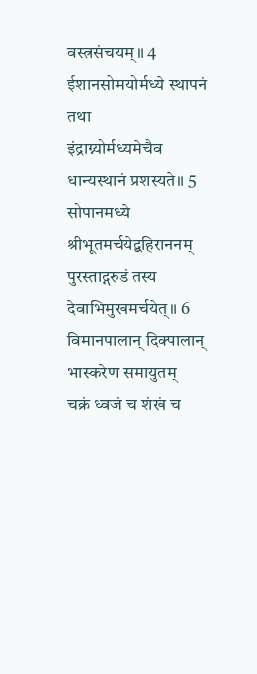वस्त्रसंचयम्॥ 4
ईशानसोमयोर्मध्ये स्थापनं तथा
इंद्राग्न्योर्मध्यमेचैव धान्यस्थानं प्रशस्यते॥ 5
सोपानमध्ये श्रीभूतमर्चयेद्बहिराननम्
पुरस्ताद्गरुडं तस्य देवाभिमुखमर्चयेत्॥ 6
विमानपालान्‌ दिक्पालान्‌ भास्करेण समायुतम्
चक्रं ध्वजं च शंखं च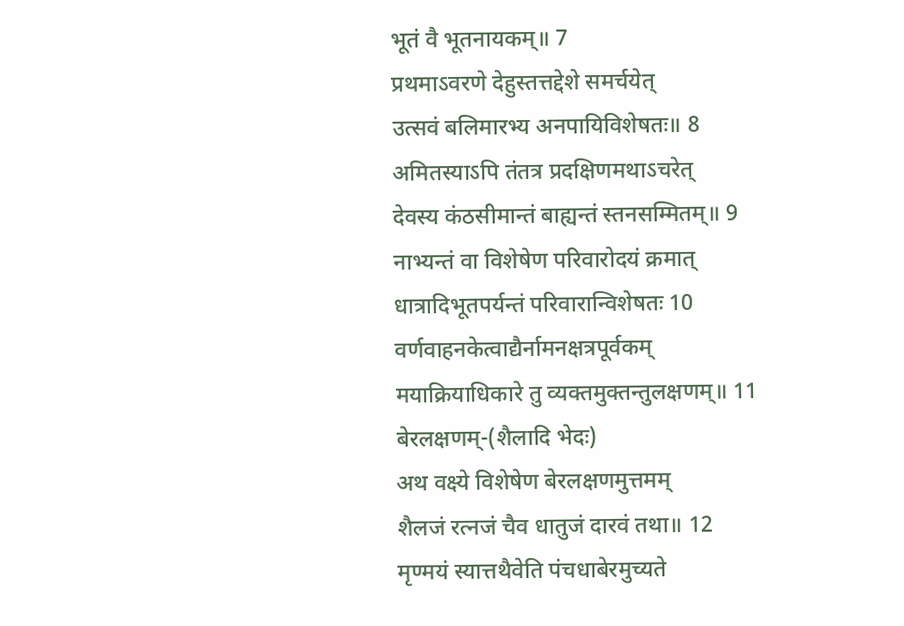भूतं वै भूतनायकम्॥ 7
प्रथमाऽवरणे देहुस्तत्तद्देशे समर्चयेत्
उत्सवं बलिमारभ्य अनपायिविशेषतः॥ 8
अमितस्याऽपि तंतत्र प्रदक्षिणमथाऽचरेत्
देवस्य कंठसीमान्तं बाह्यन्तं स्तनसम्मितम्॥ 9
नाभ्यन्तं वा विशेषेण परिवारोदयं क्रमात्
धात्रादिभूतपर्यन्तं परिवारान्विशेषतः 10
वर्णवाहनकेत्वाद्यैर्नामनक्षत्रपूर्वकम्
मयाक्रियाधिकारे तु व्यक्तमुक्तन्तुलक्षणम्॥ 11
बेरलक्षणम्-(शैलादि भेदः)
अथ वक्ष्ये विशेषेण बेरलक्षणमुत्तमम्
शैलजं रत्नजं चैव धातुजं दारवं तथा॥ 12
मृण्मयं स्यात्तथैवेति पंचधाबेरमुच्यते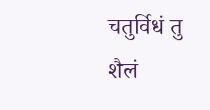चतुर्विधं तु शैलं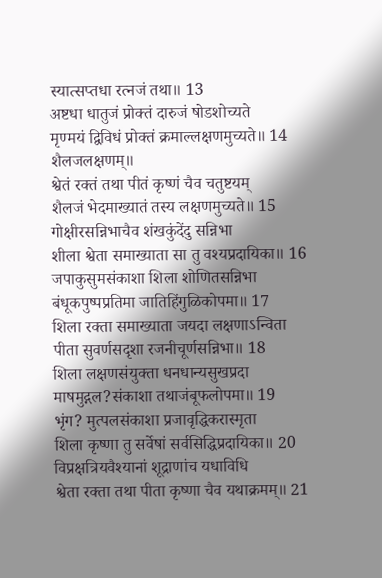स्यात्सप्तधा रत्नजं तथा॥ 13
अष्टधा धातुजं प्रोक्तं दारुजं षोडशोच्यते
मृण्मयं द्विविधं प्रोक्तं क्रमाल्लक्षणमुच्यते॥ 14
शैलजलक्षणम्॥
श्वेतं रक्तं तथा पीतं कृष्णं चैव चतुष्टयम्
शैलजं भेदमाख्यातं तस्य लक्षणमुच्यते॥ 15
गोक्षीरसन्निभाचैव शंखकुंदेंदु सन्निभा
शीला श्वेता समाख्याता सा तु वश्यप्रदायिका॥ 16
जपाकुसुमसंकाशा शिला शोणितसन्निभा
बंधूकपुष्पप्रतिमा जातिहिंगुळिकोपमा॥ 17
शिला रक्ता समाख्याता जयदा लक्षणाऽन्विता
पीता सुवर्णसदृशा रजनीचूर्णसन्निभा॥ 18
शिला लक्षणसंयुक्ता धनधान्यसुखप्रदा
माषमुद्गल?संकाशा तथाजंबूफलोपमा॥ 19
भृंग? मुत्पलसंकाशा प्रजावृद्धिकरास्मृता
शिला कृष्णा तु सर्वेषां सर्वसिद्धिप्रदायिका॥ 20
विप्रक्षत्रियवैश्यानां शूद्राणांच यधाविधि
श्वेता रक्ता तथा पीता कृष्णा चैव यथाक्रमम्॥ 21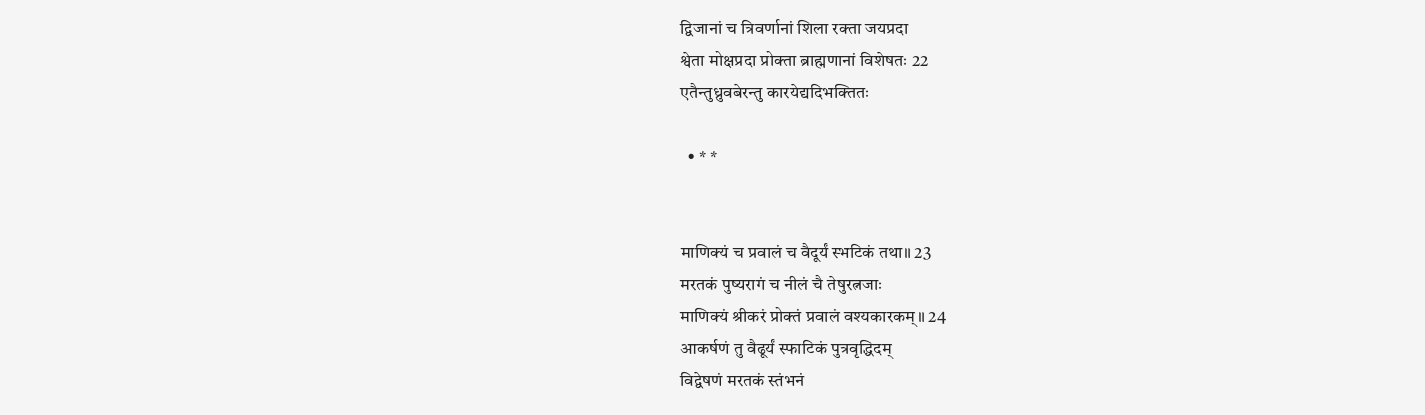द्विजानां च त्रिवर्णानां शिला रक्ता जयप्रदा
श्वेता मोक्षप्रदा प्रोक्ता ब्राह्मणानां विशेषतः 22
एतैन्तुध्रुवबेरन्तु कारयेद्यदिभक्तितः

  • * *


माणिक्यं च प्रवालं च वैदूर्यं स्भटिकं तथा॥ 23
मरतकं पुष्यरागं च नीलं चै तेषुरत्नजाः
माणिक्यं श्रीकरं प्रोक्तं प्रवालं वश्यकारकम्॥ 24
आकर्षणं तु वैढूर्यं स्फाटिकं पुत्रवृद्धिदम्
विद्वेषणं मरतकं स्तंभनं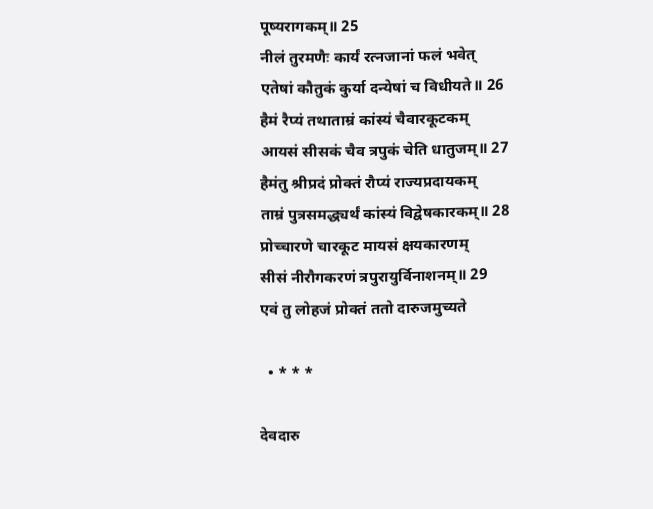पूष्यरागकम्॥ 25
नीलं तुरमणैः कार्यं रत्नजानां फलं भवेत्
एतेषां कौतुकं कुर्या दन्येषां च विधीयते॥ 26
हैमं रैप्यं तथाताम्रं कांस्यं चैवारकूटकम्
आयसं सीसकं चैव त्रपुकं चेति धातुजम्॥ 27
हैमंतु श्रीप्रदं प्रोक्तं रौप्यं राज्यप्रदायकम्
ताम्रं पुत्रसमद्ध्यर्थं कांस्यं विद्वेषकारकम्॥ 28
प्रोच्चारणे चारकूट मायसं क्षयकारणम्
सीसं नीरौगकरणं त्रपुरायुर्विनाशनम्॥ 29
एवं तु लोहजं प्रोक्तं ततो दारुजमुच्यते

  • * * *

देवदारु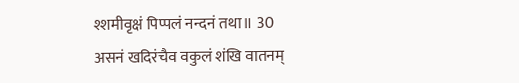श्शमीवृक्षं पिप्पलं नन्दनं तथा॥ 30
असनं खदिरंचैव वकुलं शंखि वातनम्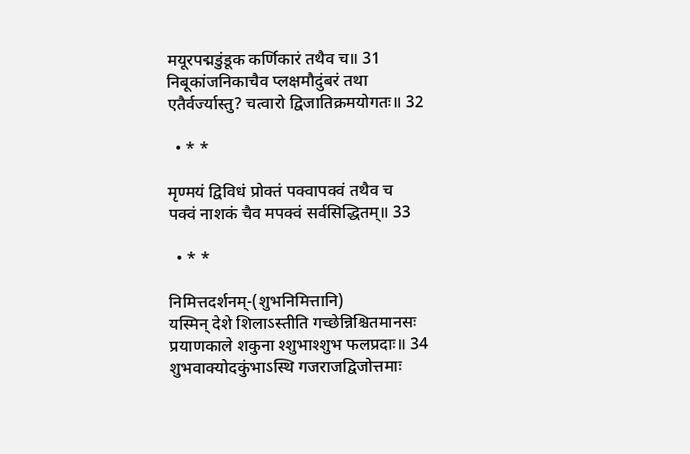मयूरपद्मडुंडूक कर्णिकारं तथैव च॥ 31
निबूकांजनिकाचैव प्लक्षमौदुंबरं तथा
एतैर्वर्ज्यास्तु? चत्वारो द्विजातिक्रमयोगतः॥ 32

  • * *

मृण्मयं द्विविधं प्रोक्तं पक्वापक्वं तथैव च
पक्वं नाशकं चैव मपक्वं सर्वसिद्धितम्॥ 33

  • * *

निमित्तदर्शनम्-(शुभनिमित्तानि)
यस्मिन् देशे शिलाऽस्तीति गच्छेन्निश्चितमानसः
प्रयाणकाले शकुना श्शुभाश्शुभ फलप्रदाः॥ 34
शुभवाक्योदकुंभाऽस्थि गजराजद्विजोत्तमाः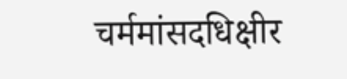चर्ममांसदधिक्षीर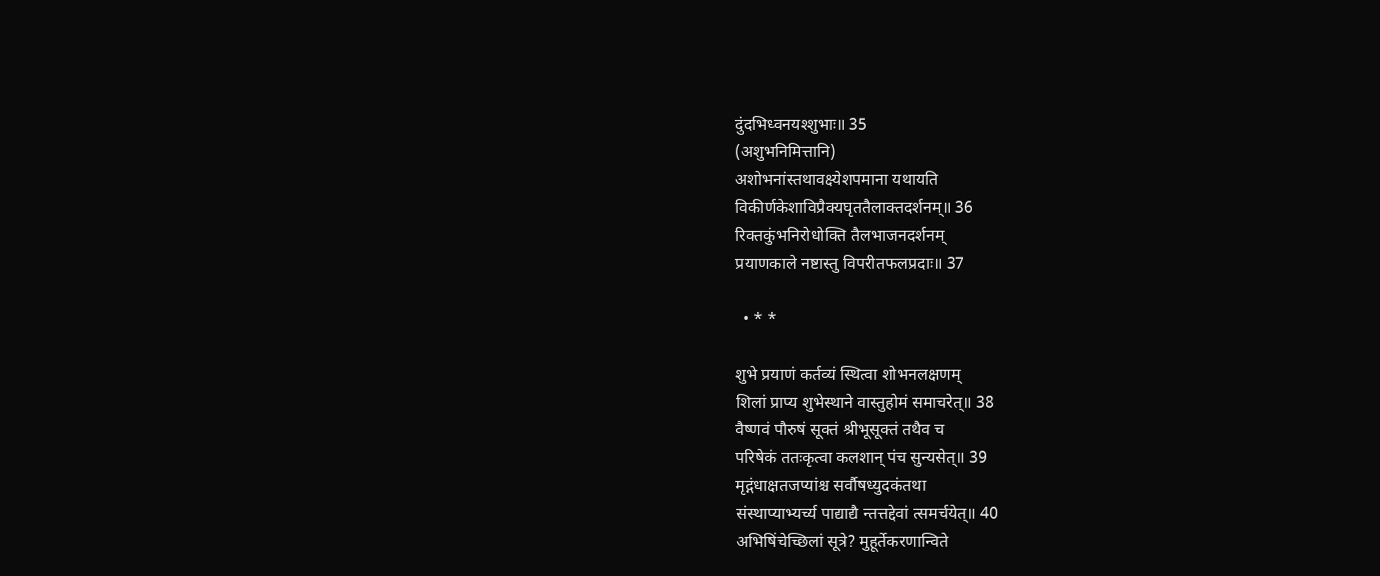दुंदभिध्वनयश्शुभाः॥ 35
(अशुभनिमित्तानि)
अशोभनांस्तथावक्ष्येशपमाना यथायति
विकीर्णकेशाविप्रैक्यघृततैलाक्तदर्शनम्॥ 36
रिक्तकुंभनिरोधोक्ति तैलभाजनदर्शनम्
प्रयाणकाले नष्टास्तु विपरीतफलप्रदाः॥ 37

  • * *

शुभे प्रयाणं कर्तव्यं स्थित्वा शोभनलक्षणम्
शिलां प्राप्य शुभेस्थाने वास्तुहोमं समाचरेत्॥ 38
वैष्णवं पौरुषं सूक्तं श्रीभूसूक्तं तथैव च
परिषेकं ततःकृत्वा कलशान्‌ पंच सुन्यसेत्॥ 39
मृद्गंधाक्षतजप्यांश्च सर्वौषध्युदकंतथा
संस्थाप्याभ्यर्च्य पाद्याद्यै न्तत्तद्देवां त्समर्चयेत्॥ 40
अभिषिंचेच्छिलां सूत्रे? मुहूर्तेकरणान्विते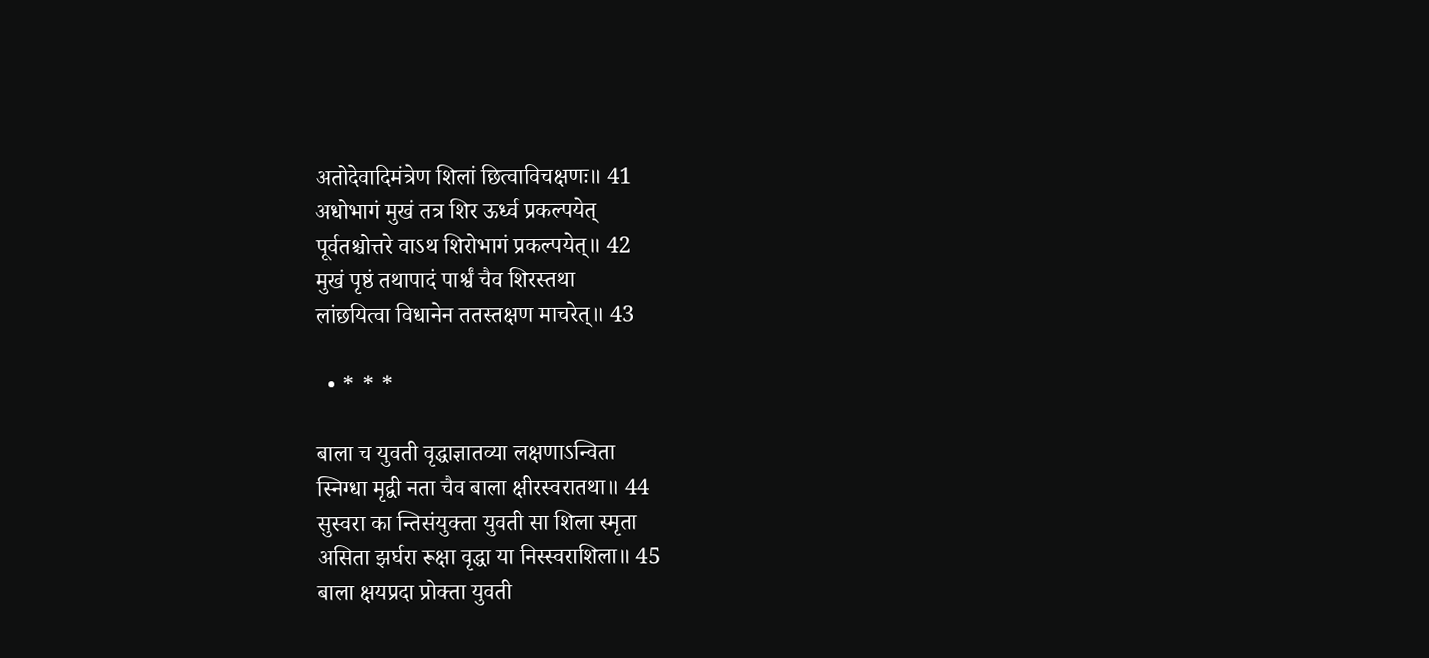अतोदेवादिमंत्रेण शिलां छित्वाविचक्षणः॥ 41
अधोभागं मुखं तत्र शिर ऊर्ध्व प्रकल्पयेत्
पूर्वतश्चोत्तरे वाऽथ शिरोभागं प्रकल्पयेत्॥ 42
मुखं पृष्ठं तथापादं पार्श्वं चैव शिरस्तथा
लांछयित्वा विधानेन ततस्तक्षण माचरेत्॥ 43

  • * * *

बाला च युवती वृद्धाज्ञातव्या लक्षणाऽन्विता
स्निग्धा मृद्वी नता चैव बाला क्षीरस्वरातथा॥ 44
सुस्वरा का न्तिसंयुक्ता युवती सा शिला स्मृता
असिता झर्घरा रूक्षा वृद्धा या निस्स्वराशिला॥ 45
बाला क्षयप्रदा प्रोक्ता युवती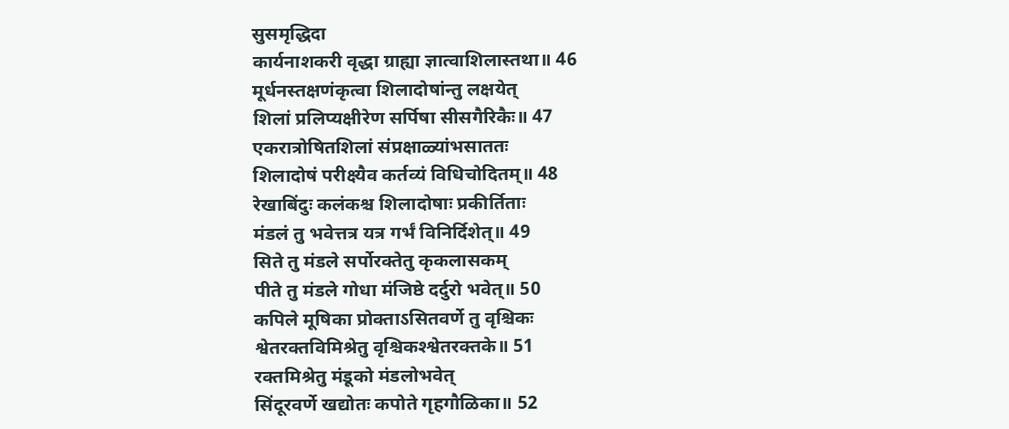सुसमृद्धिदा
कार्यनाशकरी वृद्धा ग्राह्या ज्ञात्वाशिलास्तथा॥ 46
मूर्धनस्तक्षणंकृत्वा शिलादोषांन्तु लक्षयेत्
शिलां प्रलिप्यक्षीरेण सर्पिषा सीसगैरिकैः॥ 47
एकरात्रोषितशिलां संप्रक्षाळ्यांभसाततः
शिलादोषं परीक्ष्यैव कर्तव्यं विधिचोदितम्॥ 48
रेखाबिंदुः कलंकश्च शिलादोषाः प्रकीर्तिताः
मंडलं तु भवेत्तत्र यत्र गर्भं विनिर्दिशेत्॥ 49
सिते तु मंडले सर्पोरक्तेतु कृकलासकम्
पीते तु मंडले गोधा मंजिष्ठे दर्दुरो भवेत्॥ 50
कपिले मूषिका प्रोक्ताऽसितवर्णे तु वृश्चिकः
श्वेतरक्तविमिश्रेतु वृश्चिकश्श्वेतरक्तके॥ 51
रक्तमिश्रेतु मंडूको मंडलोभवेत्
सिंदूरवर्णे खद्योतः कपोते गृहगौळिका॥ 52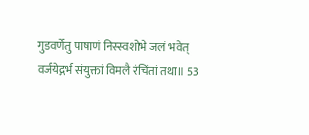गुडवर्णेतु पाषाणं निस्स्वशोभे जलं भवेत्
वर्जयेद्गर्भ संयुक्तां विमलै रंचिंतां तथा॥ 53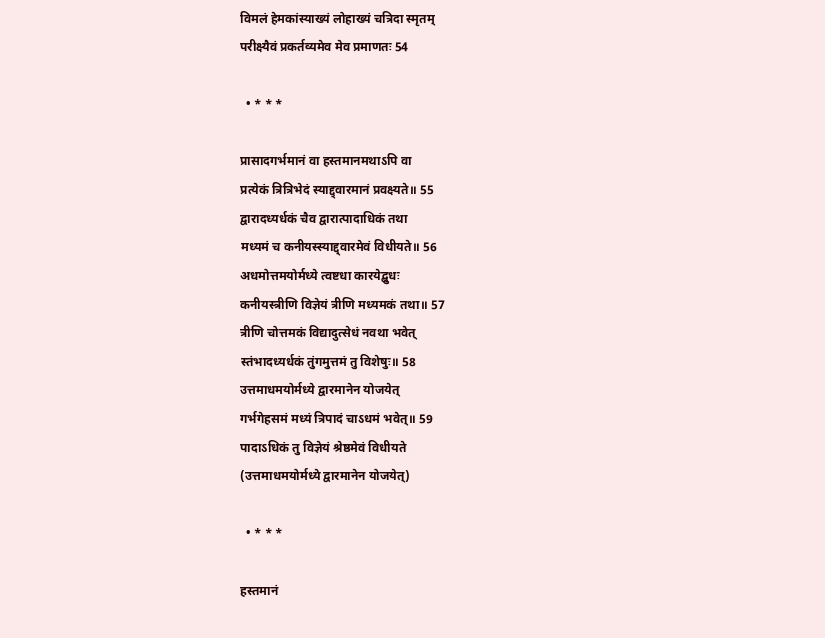विमलं हेमकांस्याख्यं लोहाख्यं चत्रिदा स्मृतम्
परीक्ष्यैवं प्रकर्तव्यमेव मेव प्रमाणतः 54

  • * * *

प्रासादगर्भमानं वा हस्तमानमथाऽपि वा
प्रत्येकं त्रित्रिभेदं स्याद्द्वारमानं प्रवक्ष्यते॥ 55
द्वारादध्यर्धकं चैव द्वारात्पादाधिकं तथा
मध्यमं च कनीयस्स्याद्द्वारमेवं विधीयते॥ 56
अधमोत्तमयोर्मध्ये त्वष्टधा कारयेद्बुधः
कनीयस्त्रीणि विज्ञेयं त्रीणि मध्यमकं तथा॥ 57
त्रीणि चोत्तमकं विद्यादुत्सेधं नवथा भवेत्
स्तंभादध्यर्धकं तुंगमुत्तमं तु विशेषुः॥ 58
उत्तमाधमयोर्मध्ये द्वारमानेन योजयेत्
गर्भगेहसमं मध्यं त्रिपादं चाऽधमं भवेत्॥ 59
पादाऽधिकं तु विज्ञेयं श्रेष्ठमेवं विधीयते
(उत्तमाधमयोर्मध्ये द्वारमानेन योजयेत्)

  • * * *

हस्तमानं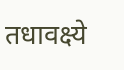तधावक्ष्ये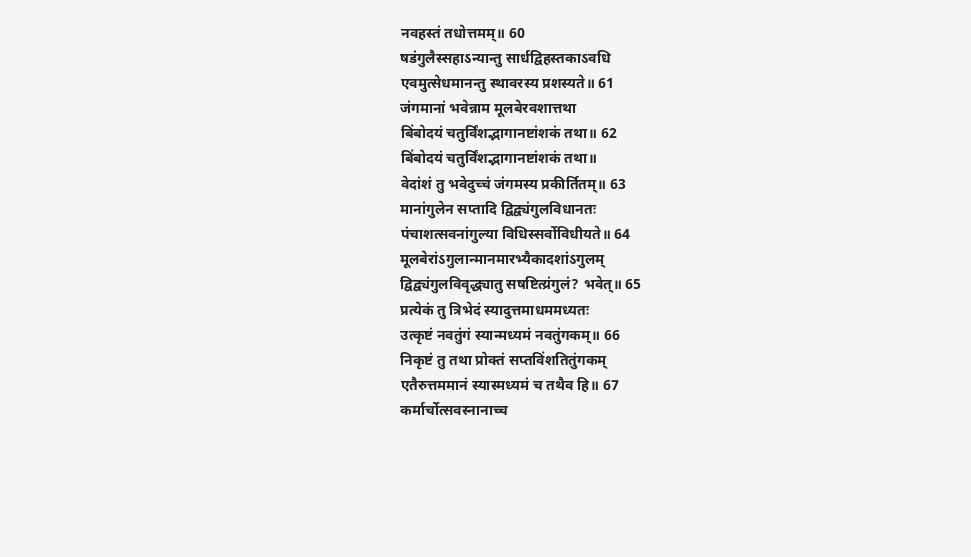नवहस्तं तधोत्तमम्॥ 60
षडंगुलैस्सहाऽन्यान्तु सार्धद्विहस्तकाऽवधि
एवमुत्सेधमानन्तु स्थावरस्य प्रशस्यते॥ 61
जंगमानां भवेन्नाम मूलबेरवशात्तथा
बिंबोदयं चतुर्विंशद्भागानष्टांशकं तथा॥ 62
बिंबोदयं चतुर्विंशद्भागानष्टांशकं तथा॥
वेदांशं तु भवेदुच्चं जंगमस्य प्रकीर्तितम्॥ 63
मानांगुलेन सप्तादि द्विद्व्यंगुलविधानतः
पंचाशत्सवनांगुल्या विधिस्सर्वोविधीयते॥ 64
मूलबेरांऽगुलान्मानमारभ्यैकादशांऽगुलम्
द्विद्व्यंगुलविवृद्ध्यातु सषष्टित्य्रंगुलं? भवेत्॥ 65
प्रत्येकं तु त्रिभेदं स्यादुत्तमाधममध्यतः
उत्कृष्टं नवतुंगं स्यान्मध्यमं नवतुंगकम्॥ 66
निकृष्टं तु तथा प्रोक्तं सप्तविंशतितुंगकम्
एतैरुत्तममानं स्यास्मध्यमं च तथैव हि॥ 67
कर्मार्चोत्सवस्नानाच्च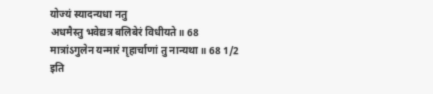योज्यं स्यादन्यधा नतु
अधमैस्तु भवेद्यत्र बलिबेरं विधीयते॥ 68
मात्रांऽगुलेन यन्मारं गृहार्चाणां तु नान्यथा॥ 68 1/2
इति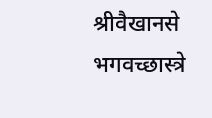श्रीवैखानसे भगवच्छास्त्रे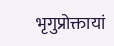भृगुप्रोक्तायां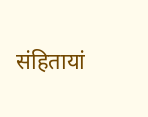संहितायां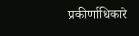प्रकीर्णाधिकारे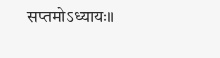सप्तमोऽध्यायः॥